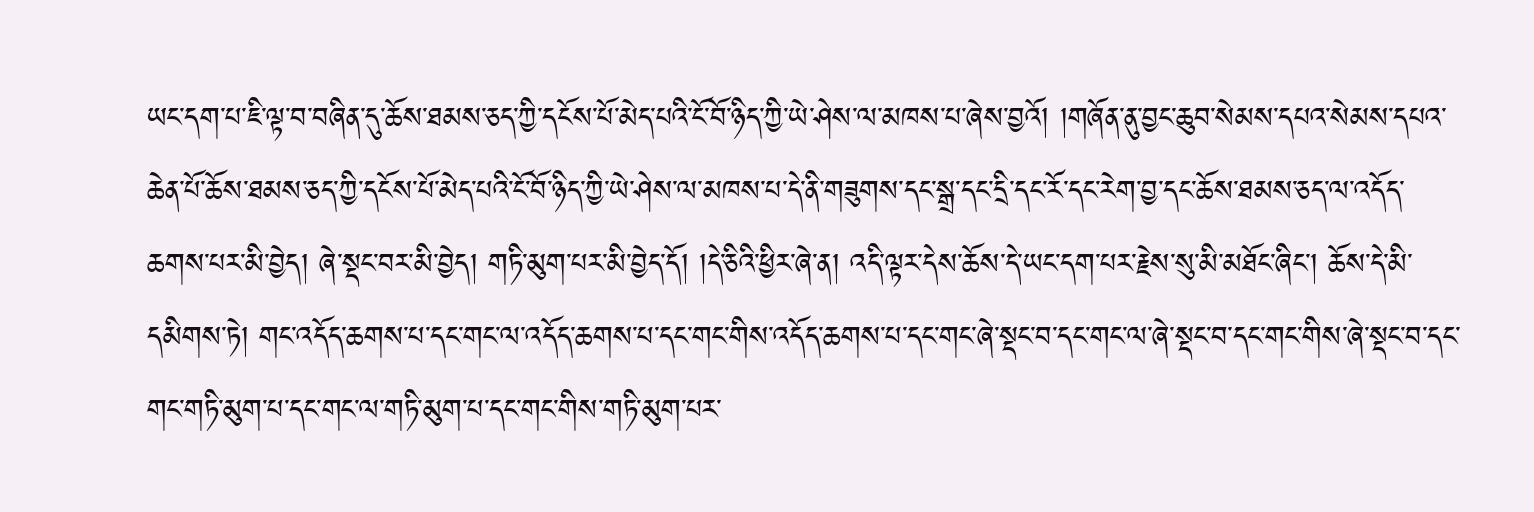ཡང་དག་པ་ཇི་ལྟ་བ་བཞིན་དུ་ཆོས་ཐམས་ཅད་ཀྱི་དངོས་པོ་མེད་པའི་ངོ་བོ་ཉིད་ཀྱི་ཡེ་ཤེས་ལ་མཁས་པ་ཞེས་བྱའོ། །གཞོན་ནུ་བྱང་ཆུབ་སེམས་དཔའ་སེམས་དཔའ་ཆེན་པོ་ཆོས་ཐམས་ཅད་ཀྱི་དངོས་པོ་མེད་པའི་ངོ་བོ་ཉིད་ཀྱི་ཡེ་ཤེས་ལ་མཁས་པ་དེ་ནི་གཟུགས་དང་སྒྲ་དང་དྲི་དང་རོ་དང་རེག་བྱ་དང་ཆོས་ཐམས་ཅད་ལ་འདོད་ཆགས་པར་མི་བྱེད། ཞེ་སྡང་བར་མི་བྱེད། གཏི་མུག་པར་མི་བྱེད་དོ། །དེ་ཅིའི་ཕྱིར་ཞེ་ན། འདི་ལྟར་དེས་ཆོས་དེ་ཡང་དག་པར་རྗེས་སུ་མི་མཐོང་ཞིང་། ཆོས་དེ་མི་དམིགས་ཏེ། གང་འདོད་ཆགས་པ་དང་གང་ལ་འདོད་ཆགས་པ་དང་གང་གིས་འདོད་ཆགས་པ་དང་གང་ཞེ་སྡང་བ་དང་གང་ལ་ཞེ་སྡང་བ་དང་གང་གིས་ཞེ་སྡང་བ་དང་གང་གཏི་མུག་པ་དང་གང་ལ་གཏི་མུག་པ་དང་གང་གིས་གཏི་མུག་པར་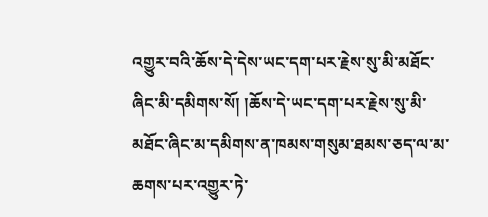འགྱུར་བའི་ཆོས་དེ་དེས་ཡང་དག་པར་རྗེས་སུ་མི་མཐོང་ཞིང་མི་དམིགས་སོ། །ཆོས་དེ་ཡང་དག་པར་རྗེས་སུ་མི་མཐོང་ཞིང་མ་དམིགས་ན་ཁམས་གསུམ་ཐམས་ཅད་ལ་མ་ཆགས་པར་འགྱུར་ཏེ་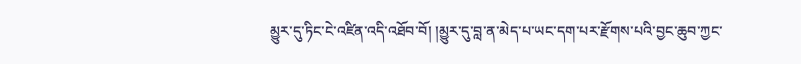མྱུར་དུ་ཏིང་ངེ་འཛིན་འདི་འཐོབ་བོ། །མྱུར་དུ་བླ་ན་མེད་པ་ཡང་དག་པར་རྫོགས་པའི་བྱང་ཆུབ་ཀྱང་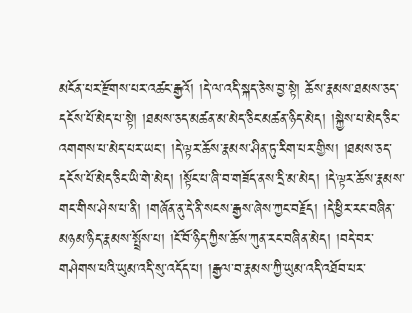མངོན་པར་རྫོགས་པར་འཚང་རྒྱའོ། །དེ་ལ་འདི་སྐད་ཅེས་བྱ་སྟེ། ཆོས་རྣམས་ཐམས་ཅད་དངོས་པོ་མེད་པ་སྟེ། །ཐམས་ཅད་མཚན་མ་མེད་ཅིང་མཚན་ཉིད་མེད། །སྐྱེས་པ་མེད་ཅིང་འགགས་པ་མེད་པར་ཡང་། །དེ་ལྟར་ཆོས་རྣམས་ཤིན་ཏུ་རིག་པར་གྱིས། །ཐམས་ཅད་དངོས་པོ་མེད་ཅིང་ཡི་གེ་མེད། །སྟོང་པ་ཞི་བ་གཟོད་ནས་དྲི་མ་མེད། །དེ་ལྟར་ཆོས་རྣམས་གང་གིས་ཤེས་པ་ནི། །གཞོན་ནུ་དེ་ནི་སངས་རྒྱས་ཞེས་ཀྱང་བརྗོད། །དེ་ཕྱིར་རང་བཞིན་མཉམ་ཉིད་རྣམས་སྤྲོས་པ། །ངོ་བོ་ཉིད་ཀྱིས་ཆོས་ཀུན་རང་བཞིན་མེད། །བདེ་བར་གཤེགས་པའི་ཡུམ་འདི་སུ་འདོད་པ། །རྒྱལ་བ་རྣམས་ཀྱི་ཡུམ་འདི་འཐོབ་པར་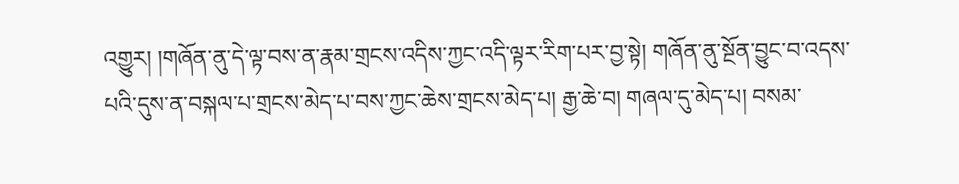འགྱུར། །གཞོན་ནུ་དེ་ལྟ་བས་ན་རྣམ་གྲངས་འདིས་ཀྱང་འདི་ལྟར་རིག་པར་བྱ་སྟེ། གཞོན་ནུ་སྔོན་བྱུང་བ་འདས་པའི་དུས་ན་བསྐལ་པ་གྲངས་མེད་པ་བས་ཀྱང་ཆེས་གྲངས་མེད་པ། རྒྱ་ཆེ་བ། གཞལ་དུ་མེད་པ། བསམ་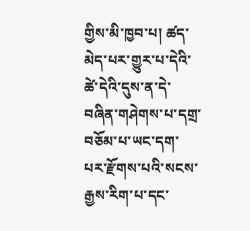གྱིས་མི་ཁྱབ་པ། ཚད་མེད་པར་གྱུར་པ་དེའི་ཚེ་དེའི་དུས་ན་དེ་བཞིན་གཤེགས་པ་དགྲ་བཅོམ་པ་ཡང་དག་པར་རྫོགས་པའི་སངས་རྒྱས་རིག་པ་དང་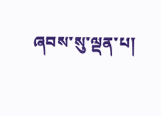ཞབས་སུ་ལྡན་པ།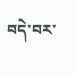བདེ་བར་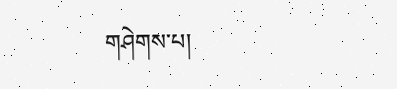གཤེགས་པ།